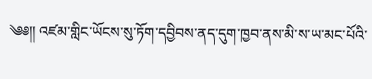༄༅།། འཛམ་གླིང་ཡོངས་སུ་ཏོག་དབྱིབས་ནད་དུག་ཁྱབ་ནས་མི་ས་ཡ་མང་པོའི་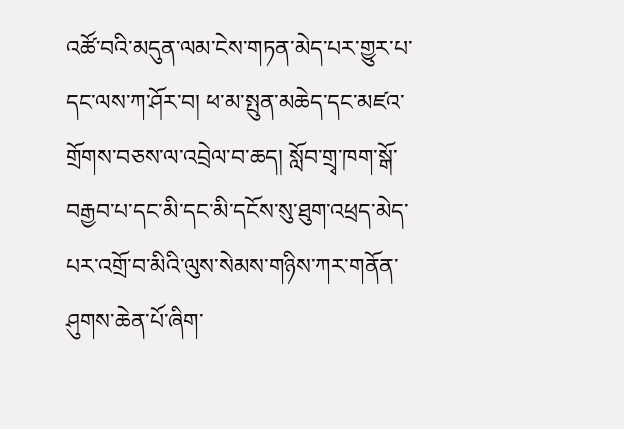འཚོ་བའི་མདུན་ལམ་ངེས་གཏན་མེད་པར་གྱུར་པ་དང་ལས་ཀ་ཤོར་བ། ཕ་མ་སྤུན་མཆེད་དང་མཛའ་གྲོགས་བཅས་ལ་འབྲེལ་བ་ཆད། སློབ་གྲྭ་ཁག་སྒོ་བརྒྱབ་པ་དང་མི་དང་མི་དངོས་སུ་ཐུག་འཕྲད་མེད་པར་འགྲོ་བ་མིའི་ལུས་སེམས་གཉིས་ཀར་གནོན་ཤུགས་ཆེན་པོ་ཞིག་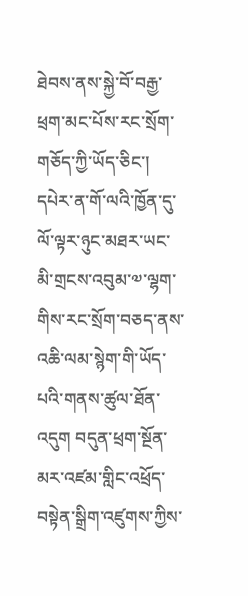ཐེབས་ནས་སྐྱེ་བོ་བརྒྱ་ཕྲག་མང་པོས་རང་སྲོག་གཅོད་ཀྱི་ཡོད་ཅིང་། དཔེར་ན་གོ་ལའི་ཁྱོན་དུ་ལོ་ལྟར་ཉུང་མཐར་ཡང་མི་གྲངས་འབུམ་༧་ལྷག་གིས་རང་སྲོག་བཅད་ནས་འཆི་ལམ་སྙེག་གི་ཡོད་པའི་གནས་ཚུལ་ཐོན་འདུག བདུན་ཕྲག་སྔོན་མར་འཛམ་གླིང་འཕྲོད་བསྟེན་སྒྲིག་འཛུགས་ཀྱིས་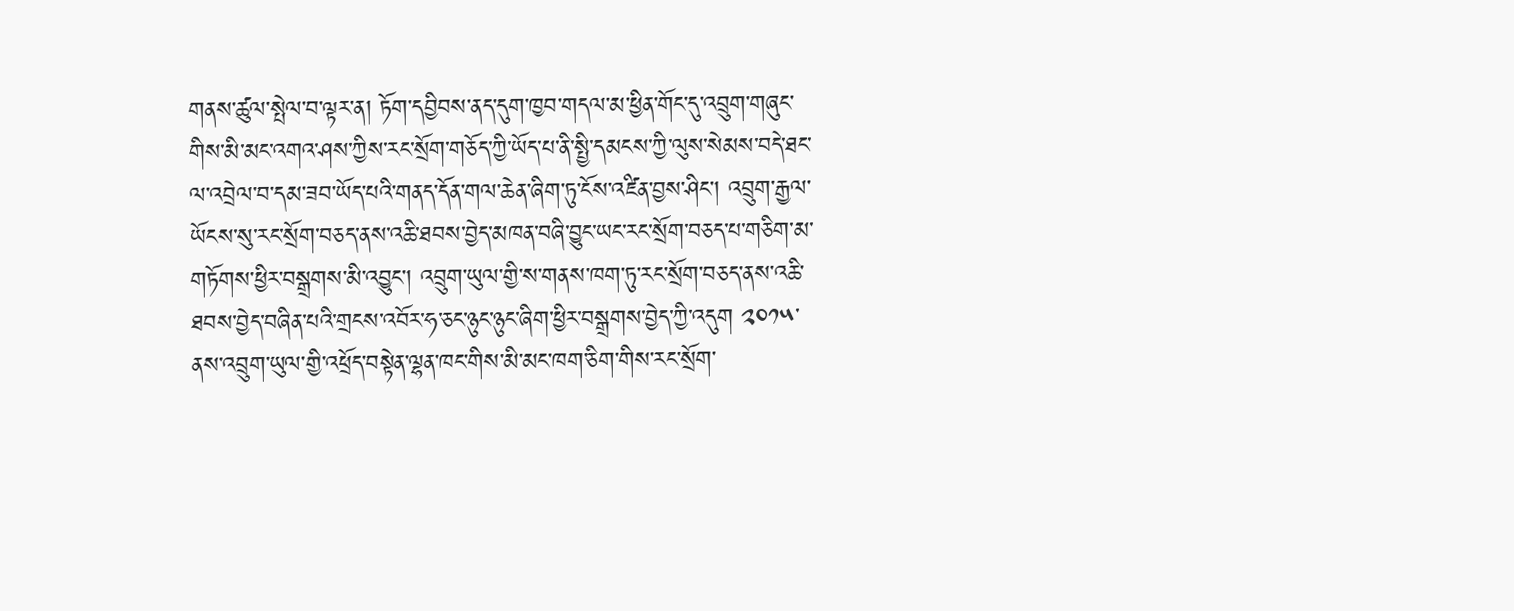གནས་ཚུལ་སྤེལ་བ་ལྟར་ན། ཏོག་དབྱིབས་ནད་དུག་ཁྱབ་གདལ་མ་ཕྱིན་གོང་དུ་འབྲུག་གཞུང་གིས་མི་མང་འགའ་ཤས་ཀྱིས་རང་སྲོག་གཅོད་ཀྱི་ཡོད་པ་ནི་སྤྱི་དམངས་ཀྱི་ལུས་སེམས་བདེ་ཐང་ལ་འབྲེལ་བ་དམ་ཟབ་ཡོད་པའི་གནད་དོན་གལ་ཆེན་ཞིག་ཏུ་ངོས་འཛིན་བྱས་ཤིང་། འབྲུག་རྒྱལ་ཡོངས་སུ་རང་སྲོག་བཅད་ནས་འཆི་ཐབས་བྱེད་མཁན་བཞི་བྱུང་ཡང་རང་སྲོག་བཅད་པ་གཅིག་མ་གཏོགས་ཕྱིར་བསྒྲགས་མི་འབྱུང་། འབྲུག་ཡུལ་གྱི་ས་གནས་ཁག་ཏུ་རང་སྲོག་བཅད་ནས་འཆི་ཐབས་བྱེད་བཞིན་པའི་གྲངས་འབོར་ཧ་ཅང་ཉུང་ཉུང་ཞིག་ཕྱིར་བསྒྲགས་བྱེད་ཀྱི་འདུག ༢༠༡༥་ནས་འབྲུག་ཡུལ་གྱི་འཕྲོད་བསྟེན་ལྷན་ཁང་གིས་མི་མང་ཁག་ཅིག་གིས་རང་སྲོག་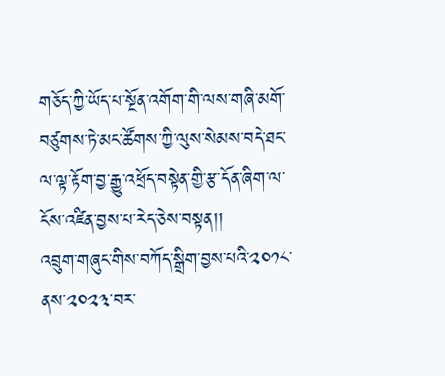གཅོད་ཀྱི་ཡོད་པ་སྔོན་འགོག་གི་ལས་གཞི་མགོ་བཙུགས་ཏེ་མང་ཚོགས་ཀྱི་ལུས་སེམས་བདེ་ཐང་ལ་ལྟ་རྟོག་བྱ་རྒྱུ་འཕྲོད་བསྟེན་གྱི་རྩ་དོན་ཞིག་ལ་ངོས་འཛིན་བྱས་པ་རེད་ཅེས་བསྟན།།
འབྲུག་གཞུང་གིས་བཀོད་སྒྲིག་བྱས་པའི་༢༠༡༨་ནས་༢༠༢༣་བར་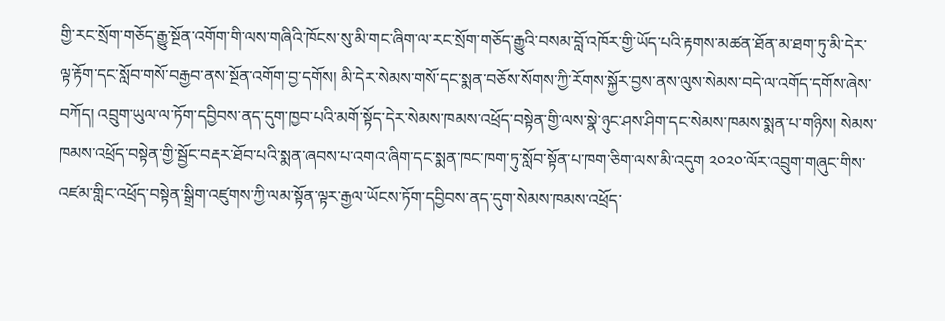གྱི་རང་སྲོག་གཅོད་རྒྱུ་སྔོན་འགོག་གི་ལས་གཞིའི་ཁོངས་སུ་མི་གང་ཞིག་ལ་རང་སྲོག་གཅོད་རྒྱུའི་བསམ་བློ་འཁོར་གྱི་ཡོད་པའི་རྟགས་མཚན་ཐོན་མ་ཐག་ཏུ་མི་དེར་ལྟ་རྟོག་དང་སློབ་གསོ་བརྒྱབ་ནས་སྔོན་འགོག་བྱ་དགོས། མི་དེར་སེམས་གསོ་དང་སྨན་བཅོས་སོགས་ཀྱི་རོགས་སྐྱོར་བྱས་ནས་ལུས་སེམས་བདེ་ལ་འགོད་དགོས་ཞེས་བཀོད། འབྲུག་ཡུལ་ལ་ཏོག་དབྱིབས་ནད་དུག་ཁྱབ་པའི་མགོ་སྟོད་དེར་སེམས་ཁམས་འཕྲོད་བསྟེན་གྱི་ལས་སྣེ་ཉུང་ཤས་ཤིག་དང་སེམས་ཁམས་སྨན་པ་གཉིས། སེམས་ཁམས་འཕྲོད་བསྟེན་གྱི་སྦྱོང་བརྡར་ཐོབ་པའི་སྨན་ཞབས་པ་འགའ་ཞིག་དང་སྨན་ཁང་ཁག་ཏུ་སློབ་སྟོན་པ་ཁག་ཅིག་ལས་མི་འདུག ༢༠༢༠་ལོར་འབྲུག་གཞུང་གིས་འཛམ་གླིང་འཕྲོད་བསྟེན་སྒྲིག་འཛུགས་ཀྱི་ལམ་སྟོན་ལྟར་རྒྱལ་ཡོངས་ཏོག་དབྱིབས་ནད་དུག་སེམས་ཁམས་འཕྲོད་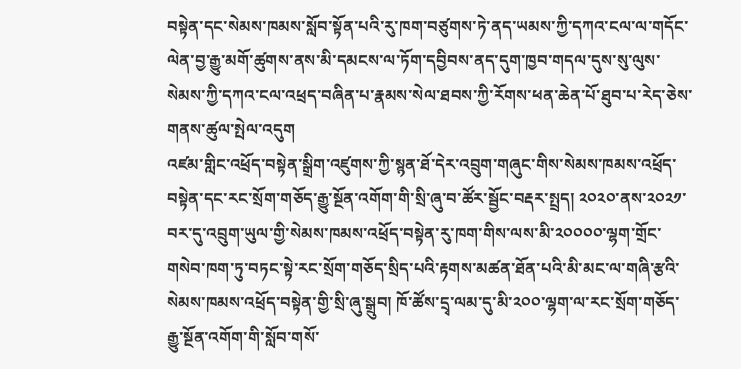བསྟེན་དང་སེམས་ཁམས་སློབ་སྟོན་པའི་རུ་ཁག་བཙུགས་ཏེ་ནད་ཡམས་ཀྱི་དཀའ་ངལ་ལ་གདོང་ལེན་བྱ་རྒྱུ་མགོ་ཚུགས་ནས་མི་དམངས་ལ་ཏོག་དབྱིབས་ནད་དུག་ཁྱབ་གདལ་དུས་སུ་ལུས་སེམས་ཀྱི་དཀའ་ངལ་འཕྲད་བཞིན་པ་རྣམས་སེལ་ཐབས་ཀྱི་རོགས་ཕན་ཆེན་པོ་ཐུབ་པ་རེད་ཅེས་གནས་ཚུལ་སྤེལ་འདུག
འཛམ་གླིང་འཕྲོད་བསྟེན་སྒྲིག་འཛུགས་ཀྱི་སྙན་ཐོ་དེར་འབྲུག་གཞུང་གིས་སེམས་ཁམས་འཕྲོད་བསྟེན་དང་རང་སྲོག་གཅོད་རྒྱུ་སྔོན་འགོག་གི་སྲི་ཞུ་བ་ཚོར་སྦྱོང་བརྡར་སྤྲད། ༢༠༢༠་ནས་༢༠༢༡་བར་དུ་འབྲུག་ཡུལ་གྱི་སེམས་ཁམས་འཕྲོད་བསྟེན་རུ་ཁག་གིས་ལས་མི་༢༠༠༠༠་ལྷག་གྲོང་གསེབ་ཁག་ཏུ་བཏང་སྟེ་རང་སྲོག་གཅོད་སྲིད་པའི་རྟགས་མཚན་ཐོན་པའི་མི་མང་ལ་གཞི་རྩའི་སེམས་ཁམས་འཕྲོད་བསྟེན་གྱི་སྲི་ཞུ་སྒྲུབ། ཁོ་ཚོས་དྲྭ་ལམ་དུ་མི་༢༠༠་ལྷག་ལ་རང་སྲོག་གཅོད་རྒྱུ་སྔོན་འགོག་གི་སློབ་གསོ་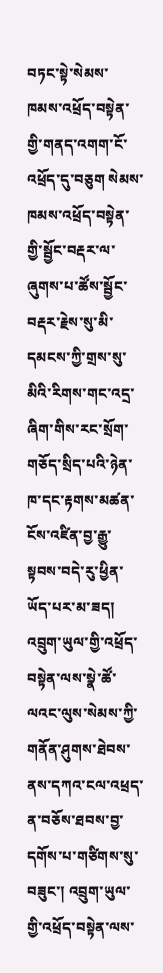བཏང་སྟེ་སེམས་ཁམས་འཕྲོད་བསྟེན་གྱི་གནད་འགག་ངོ་འཕྲོད་དུ་བཅུག སེམས་ཁམས་འཕྲོད་བསྟེན་གྱི་སྦྱོང་བརྡར་ལ་ཞུགས་པ་ཚོས་སྦྱོང་བརྡར་རྗེས་སུ་མི་དམངས་ཀྱི་གྲས་སུ་མིའི་རིགས་གང་འདྲ་ཞིག་གིས་རང་སྲོག་གཅོད་སྲིད་པའི་ཉེན་ཁ་དང་རྟགས་མཚན་ངོས་འཛིན་བྱ་རྒྱུ་སྟབས་བདེ་རུ་ཕྱིན་ཡོད་པར་མ་ཟད། འབྲུག་ཡུལ་གྱི་འཕྲོད་བསྟེན་ལས་སྣེ་ཚོ་ལའང་ལུས་སེམས་ཀྱི་གནོན་ཤུགས་ཐེབས་ནས་དཀའ་ངལ་འཕྲད་ན་བཅོས་ཐབས་བྱ་དགོས་པ་གཙིགས་སུ་བཟུང་། འབྲུག་ཡུལ་གྱི་འཕྲོད་བསྟེན་ལས་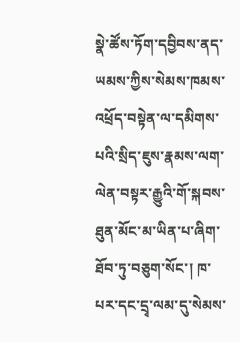སྣེ་ཚོས་ཏོག་དབྱིབས་ནད་ཡམས་ཀྱིས་སེམས་ཁམས་འཕྲོད་བསྟེན་ལ་དམིགས་པའི་སྲིད་ཇུས་རྣམས་ལག་ལེན་བསྟར་རྒྱུའི་གོ་སྐབས་ཐུན་མོང་མ་ཡིན་པ་ཞིག་ཐོབ་ཏུ་བཅུག་སོང་། ཁ་པར་དང་དྲྭ་ལམ་དུ་སེམས་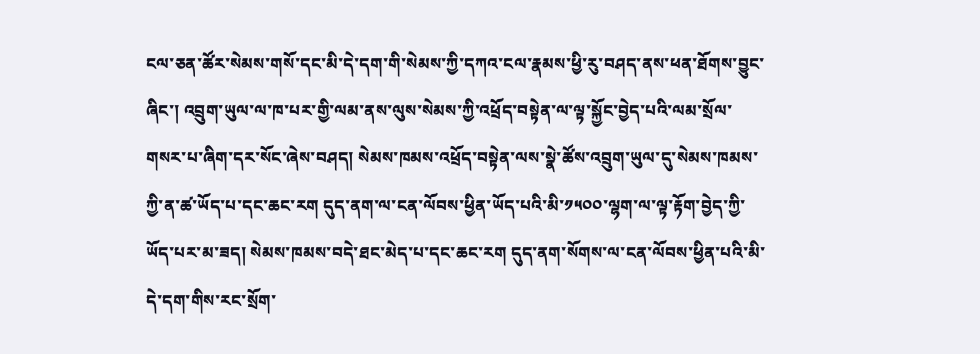ངལ་ཅན་ཚོར་སེམས་གསོ་དང་མི་དེ་དག་གི་སེམས་ཀྱི་དཀའ་ངལ་རྣམས་ཕྱི་རུ་བཤད་ནས་ཕན་ཐོགས་བྱུང་ཞིང་། འབྲུག་ཡུལ་ལ་ཁ་པར་གྱི་ལམ་ནས་ལུས་སེམས་ཀྱི་འཕྲོད་བསྟེན་ལ་ལྟ་སྐྱོང་བྱེད་པའི་ལམ་སྲོལ་གསར་པ་ཞིག་དར་སོང་ཞེས་བཤད། སེམས་ཁམས་འཕྲོད་བསྟེན་ལས་སྣེ་ཚོས་འབྲུག་ཡུལ་དུ་སེམས་ཁམས་ཀྱི་ན་ཚ་ཡོད་པ་དང་ཆང་རག དུད་ནག་ལ་ངན་ལོབས་ཕྱིན་ཡོད་པའི་མི་༡༥༠༠་ལྷག་ལ་ལྟ་རྟོག་བྱེད་ཀྱི་ཡོད་པར་མ་ཟད། སེམས་ཁམས་བདེ་ཐང་མེད་པ་དང་ཆང་རག དུད་ནག་སོགས་ལ་ངན་ལོབས་ཕྱིན་པའི་མི་དེ་དག་གིས་རང་སྲོག་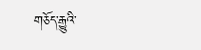གཅོད་རྒྱུའི་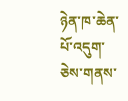ཉེན་ཁ་ཆེན་པོ་འདུག་ཅེས་གནས་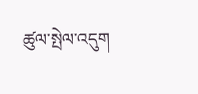ཚུལ་སྤེལ་འདུག